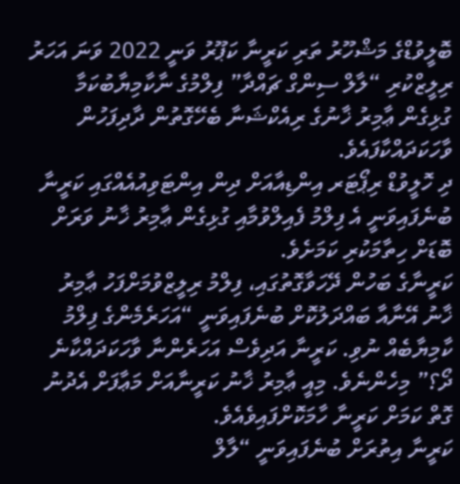ބޮލީވުޑްގެ މަޝްހޫރު ތަރި ކަރީނާ ކަޕޫރު ވަނީ 2022 ވަނަ އަހަރު ރިލީޒްކުރި “ލާލް ސިންގް ޗައްދާ” ފިލްމުގެ ނާކާމިޔާބުކަމާ ގުޅިގެން ޢާމިރު ޚާނުގެ ރިއެކްޝަނާ ބެހޭގޮތުން ދާދިފަހުން ވާހަކަދައްކާފައެވެ.
ދި ހޮލީވުޑް ރިޕޯޓަރ އިންޑިއާއަށް ދިން އިންޓަވިއުއެއްގައި ކަރީނާ ބުނެފައިވަނީ އެ ފިލްމު ފެއިލްވުމާއި ގުޅިގެން ޢާމިރު ޚާނު ވަރަށް ބޮޑަށް ހިތާމަކުރި ކަމަށެވެ.
ކަރީނާގެ ބަހުން ދޭހަވާގޮތުގައި، ފިލްމު ރިލީޒްވުމަށްފަހު ޢާމިރު ޚާނު އޭނާއާ ބައްދަލުކޮށް ބުނެފައިވަނީ “އަހަރެމެންގެ ފިލްމު ކާމިޔާބެއް ނުވި. ކަރީނާ އަދިވެސް އަހަރެންނާ ވާހަކަދައްކާނެ ދޯ؟” މިހެންނެވެ. މިއީ ޢާމިރު ޚާނު ކަރީނާއަށް މަޢާފަށް އެދުނު ގޮތް ކަމަށް ކަރީނާ ހާމަކޮށްފައިވެއެވެ.
ކަރީނާ އިތުރަށް ބުނެފައިވަނީ “ލާލް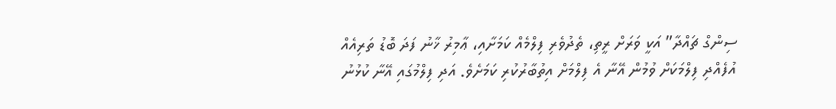ސިންގް ޗައްދާ” އަކީ ވަރަށް ރީތި، ތެދުވެރި ފިލްމެއް ކަމަށާއި، ޢާމިރު ޚާނު ފަދަ ބޮޑު ތަރިއެއް އުފެއްދި ފިލްމަކަށް ވުމުން އޭނާ އެ ފިލްމަށް އިތުބާރުކުރި ކަމަށެވެ. އަދި ފިލްމުގައި އޭނާ ކުޅުނު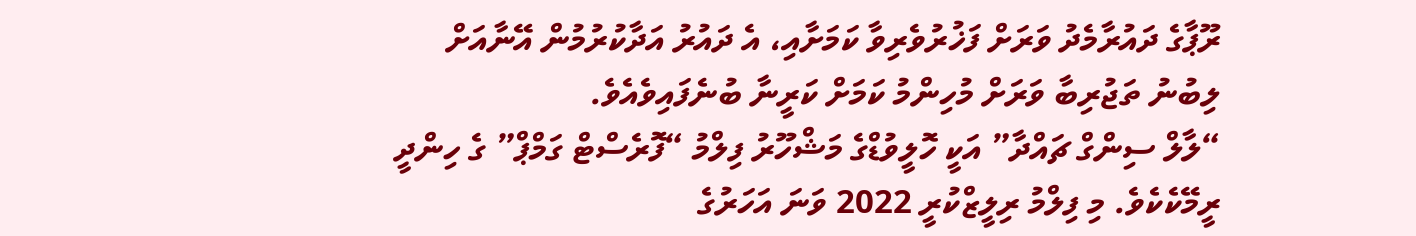ރޫޕާގެ ދައުރާމެދު ވަރަށް ފަޚުރުވެރިވާ ކަމަށާއި، އެ ދައުރު އަދާކުރުމުން އޭނާއަށް ލިބުނު ތަޖުރިބާ ވަރަށް މުހިންމު ކަމަށް ކަރީނާ ބުނެފައިވެއެވެ.
“ލާލް ސިންގް ޗައްދާ” އަކީ ހޮލީވުޑްގެ މަޝްހޫރު ފިލްމު “ފޮރެސްޓް ގަމްޕް” ގެ ހިންދީ ރީމޭކެކެވެ. މި ފިލްމު ރިލީޒްކުރީ 2022 ވަނަ އަހަރުގެ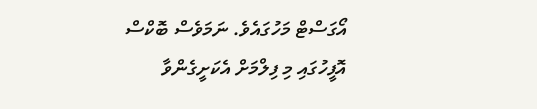އޯގަސްޓް މަހުގައެވެ. ނަމަވެސް ބޮކްސް އޮފީހުގައި މި ފިލްމަށް އެކަށީގެންވާ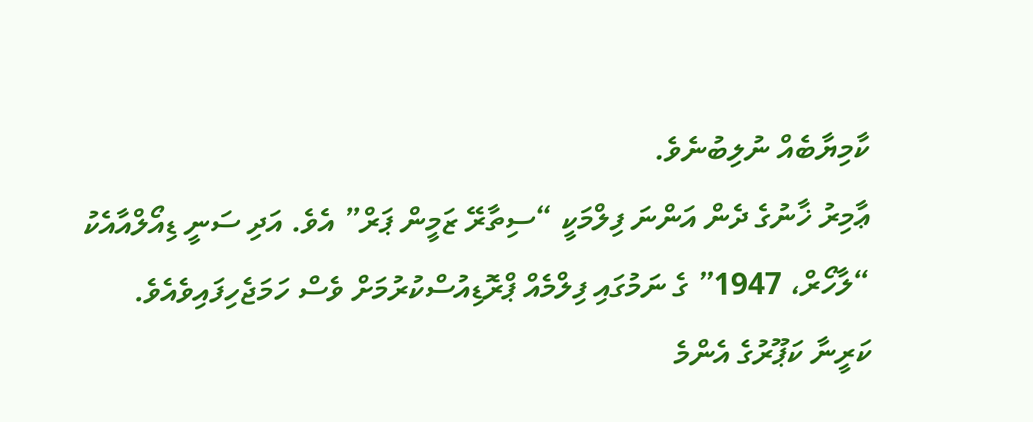ކާމިޔާބެއް ނުލިބުނެވެ.
ޢާމިރު ޚާނުގެ ދެން އަންނަ ފިލްމަކީ “ސިތާރޭ ޒަމީން ޕަރް” އެވެ. އަދި ސަނީ ޑިއޯލްއާއެކު “ލާހޯރް، 1947” ގެ ނަމުގައި ފިލްމެއް ޕްރޮޑިއުސްކުރުމަށް ވެސް ހަމަޖެހިފައިވެއެވެ. ކަރީނާ ކަޕޫރުގެ އެންމެ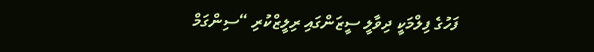ފަހުގެ ފިލްމަކީ ދިވާލީ ސީޒަންގައި ރިލީޒްކުރި “ސިންގަމް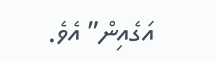އަގެއިން” އެވެ.